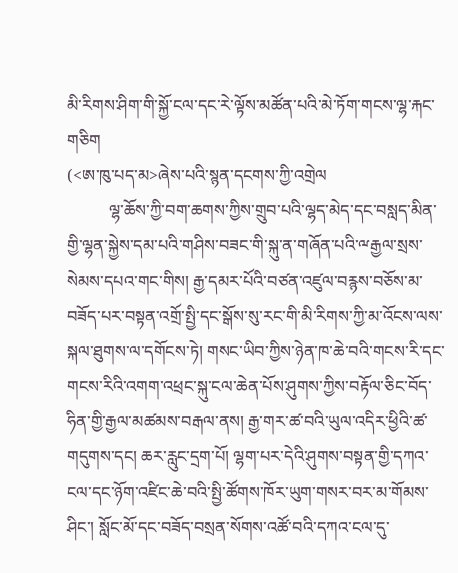མི་རིགས་ཤིག་གི་སྐྱོ་ངལ་དང་རེ་ལྟོས་མཚོན་པའི་མེ་ཏོག་གངས་ལྷ་རྐང་གཅིག
(<ཨ་ཁུ་པད་མ>ཞེས་པའི་སྙན་དངགས་ཀྱི་འགྲེལ
          ལྷ་ཆོས་ཀྱི་བག་ཆགས་ཀྱིས་གྲུབ་པའི་ལྷད་མེད་དང་བསླད་མིན་གྱི་ལྷན་སྐྱེས་དམ་པའི་གཤིས་བཟང་གི་སྐུ་ན་གཞོན་པའི་ྋརྒྱལ་སྲས་སེམས་དཔའ་གང་གིས། རྒྱ་དམར་པོའི་བཙན་འཛུལ་བརྙས་བཅོས་མ་བཟོད་པར་བསྟན་འགྲོ་སྤྱི་དང་སྒོས་སུ་རང་གི་མི་རིགས་ཀྱི་མ་འོངས་ལས་སྐལ་ཐུགས་ལ་དགོངས་ཏེ། གསང་ཡིབ་ཀྱིས་ཉེན་ཁ་ཆེ་བའི་གངས་རི་དང་གངས་རིའི་འགག་འཕྲང་སྐུ་ངལ་ཆེན་པོས་ཤུགས་ཀྱིས་བརྟོལ་ཅིང་བོད་ཧིན་གྱི་རྒྱལ་མཚམས་བརྒལ་ནས། རྒྱ་གར་ཚ་བའི་ཡུལ་འདིར་ཕྱིའི་ཚ་གདུགས་དང། ཆར་རླུང་དྲག་པོ། ལྷག་པར་དེའི་ཤུགས་བསྟན་གྱི་དཀའ་ངལ་དང་ཉོག་འཛིང་ཆེ་བའི་སྤྱི་ཚོགས་ཁོར་ཡུག་གསར་བར་མ་གོམས་ཤིང་། སློང་མོ་དང་བཟོད་བསྲན་སོགས་འཚོ་བའི་དཀའ་ངལ་དུ་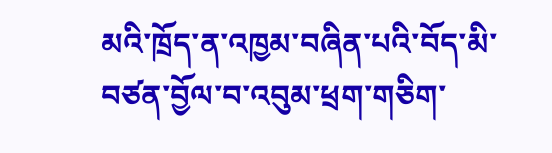མའི་ཁྲོད་ན་འཁྱམ་བཞིན་པའི་བོད་མི་བཙན་བྱོལ་བ་འབུམ་ཕྲག་གཅིག་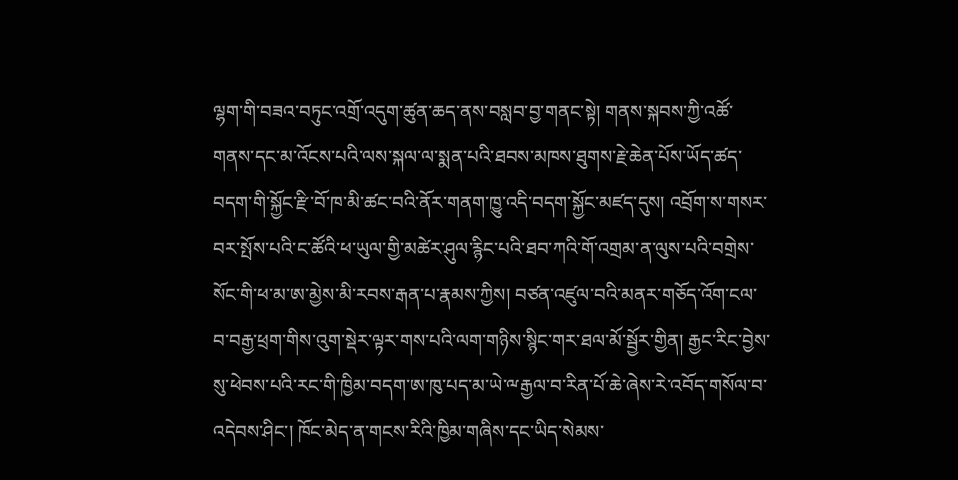ལྷག་གི་བཟའ་བཏུང་འགྲོ་འདུག་ཚུན་ཆད་ནས་བསླབ་བྱ་གནང་སྟེ། གནས་སྐབས་ཀྱི་འཚོ་གནས་དང་མ་འོངས་པའི་ལས་སྐལ་ལ་སྨན་པའི་ཐབས་མཁས་ཐུགས་རྗེ་ཆེན་པོས་ཡོད་ཚད་བདག་གི་སྐྱོང་རྫི་བོ་ཁ་མི་ཚང་བའི་ནོར་གནག་ཁྱུ་འདི་བདག་སྐྱོང་མཛད་དུས། འབྲོག་ས་གསར་བར་སྤོས་པའི་ང་ཚོའི་ཕ་ཡུལ་གྱི་མཚེར་ཤུལ་རྙིང་པའི་ཐབ་ཀའི་གོ་འགྲམ་ན་ལུས་པའི་བགྲེས་སོང་གི་ཕ་མ་ཨ་མྱེས་མི་རབས་རྒན་པ་རྣམས་ཀྱིས། བཙན་འཛུལ་བའི་མནར་གཅོད་འོག་ངལ་བ་བརྒྱ་ཕྲག་གིས་འུག་སྡེར་ལྟར་གས་པའི་ལག་གཉིས་སྙིང་གར་ཐལ་མོ་སྦྱོར་གྱིན། རྒྱང་རིང་བྱེས་སུ་ཕེབས་པའི་རང་གི་ཁྱིམ་བདག་ཨ་ཁུ་པད་མ་ཡེ་ྋརྒྱལ་བ་རིན་པོ་ཆེ་ཞེས་རེ་འབོད་གསོལ་བ་འདེབས་ཤིང་། ཁོང་མེད་ན་གངས་རིའི་ཁྱིམ་གཞིས་དང་ཡིད་སེམས་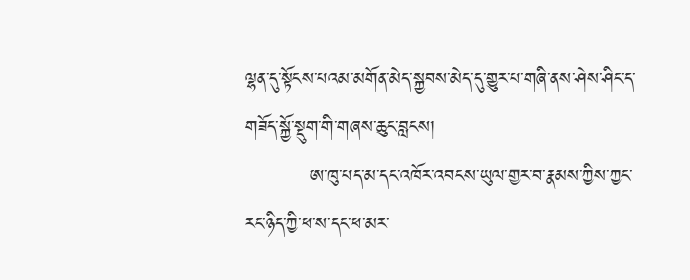ལྷན་དུ་སྟོངས་པའམ་མགོན་མེད་སྐྱབས་མེད་དུ་གྱུར་པ་གཞི་ནས་ཤེས་ཤིང་ད་གཟོད་སྐྱོ་སྡུག་གི་གཞས་ཆུང་བླངས།
          ཨ་ཁུ་པད་མ་དང་འཁོར་འབངས་ཡུལ་གྱར་བ་རྣམས་ཀྱིས་ཀྱང་རང་ཉིད་ཀྱི་ཕ་ས་དང་ཕ་མར་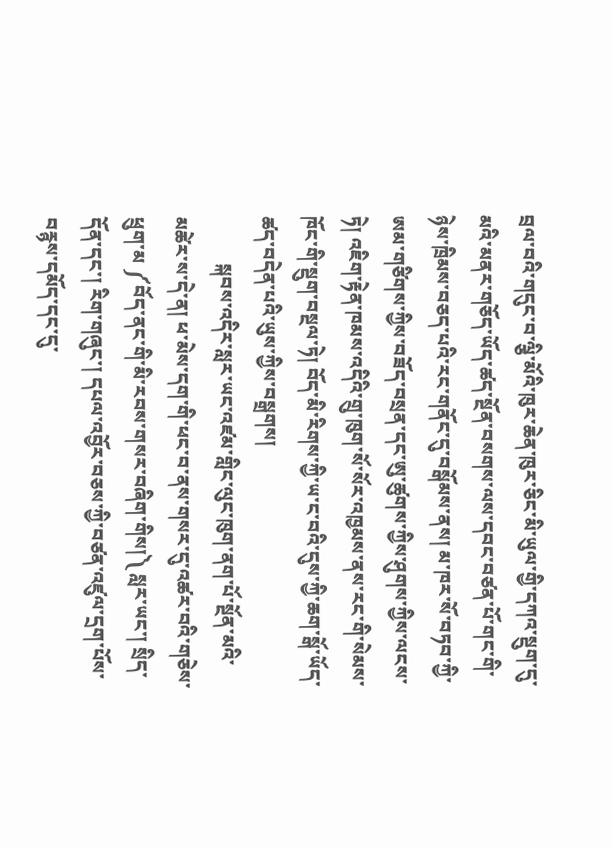བྲལ་བའི་གདུང་བ་ལྕི་མོའི་ཁུར་ཆེན་ཁུར་ཅིང་མི་ཡུལ་གྱི་དཀའ་སྡུག་དུ་མའི་མནར་གཅོད་ཡོད་ཚད་སྔོན་བསགས་ལས་དབང་བཙན་པོ་གང་གི་ཉེས་ཁྲིམས་བཅད་པའི་རང་གནོང་དུ་བསྒོམས་ནས། མ་ཁར་སོ་བཏབ་ཀྱི་ཨམ་གཙིགས་ཀྱིས་བཟོད་བསྲན་དང་ཨུ་ཚུགས་ཀྱིས་ཤུགས་ཀྱིས་ལངས་ཏེ། འཇིག་རྟེན་ཁམས་འདིའི་གྲུ་ཁུག་སོ་སོར་འཁྱམས་ནས་རང་གི་སེམས་ཁོང་གི་སྡུག་བསྔལ་ཏེ། བོད་མི་རིགས་ཀྱི་ཡ་ང་བའི་དུས་ཀྱི་ཆག་སྒོ་ཡོད་ཚད་བདེན་པའི་ཡུས་ཀྱིས་བསྒྲགས།
          སྐབས་འདིར་སླར་ཡང་འཛམ་གླིང་ལུང་ཁུག་ནག་པོ་སྔོན་མའི་མཚེར་ས་དེ་ན། ཕ་མེས་དག་གི་ཕང་བ་ནས་གསར་དུ་འཚར་བའི་གཅེས་ཕྲུག་མ ༼བོད་ནང་གི་མི་རབས་གསར་བཞིག་གིས།༽ སླར་ཡང་། སྲིད་དོན་དང་། རིག་གཞུང་། དཔལ་འབྱོར་བཅས་ཀྱི་བཙན་འཛུལ་དྲག་པོས་བརྙས་དམོད་དང་དུ་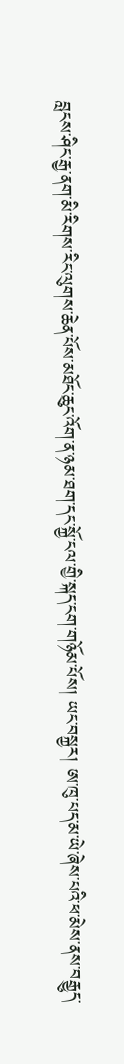བླངས་ཤིང་རྒྱ་ནག་མི་རིགས་རིང་ལུགས་ཆེན་པོས་མཐོང་ཆུང་འོག་ན་ཉམ་ཐག་དང་སྐྱོ་ངལ་གྱི་སྐད་ངག་གཉོམ་པོས། ཡང་བསྐྱར། ཨ་ཁུ་པད་མ་ཡེ་ཞེས་པའི་ཕ་མེས་ནས་བརྒྱུད་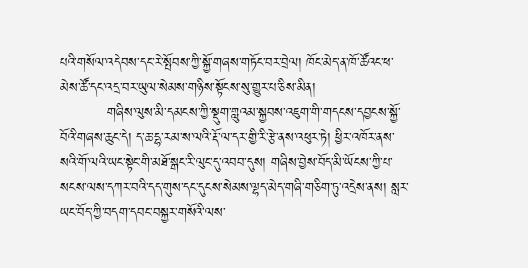པའི་གསོལ་འདེབས་དང་རེ་སྤོབས་ཀྱི་སྐྱོ་གཞས་གཏོང་བར་བྲེལ། ཁོང་མེད་ན་ཁོ་ཚོའང་ཕ་མེས་ཚོ་དང་འདྲ་བར་ཡུལ་སེམས་གཉིས་སྟོངས་སུ་གྱུར་པ་ཅིས་མིན།
          གཞིས་ལུས་མི་དམངས་ཀྱི་སྡུག་གླུའམ་སྐྱབས་འཇུག་གི་གདངས་དབྱངས་སྐྱོ་བོའི་གཞས་ཆུང་དེ། ད་ཆ་དྷ་རམ་ས་ལའི་རྡོ་ལ་དར་གྱི་རི་རྩེ་ནས་འཕུར་ཏེ། ཕྱིར་འཁོར་ནས་སའི་གོ་ལའི་ཡང་སྟེང་གི་མཐོ་སྒང་རི་ལུང་དུ་འབབ་དུས། གཞིས་བྱེས་བོད་མི་ཡོངས་ཀྱི་པ་སངས་ལས་དཀར་བའི་དད་གུས་དང་དུངས་སེམས་ལྷད་མེད་གཞི་གཅིག་ཏུ་འདྲེས་ནས། སླར་ཡང་བོད་ཀྱི་བདག་དབང་བསྐྱར་གསོའི་ལས་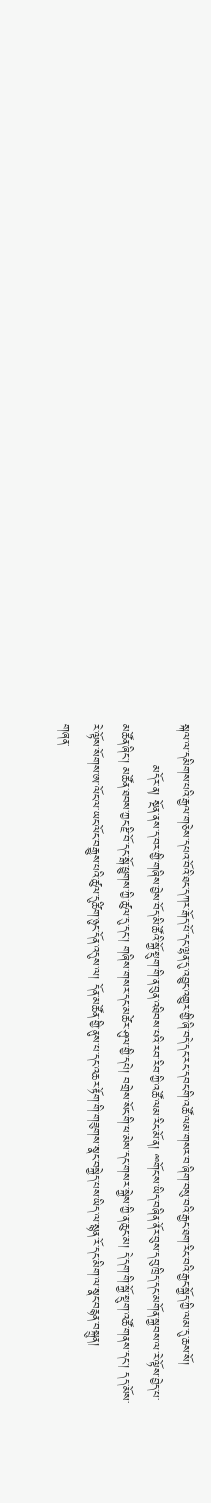སྐལ་ལ་དམིགས་པའི་རྒྱལ་གཅེས་དཔའ་བོའི་ཐང་དཀར་རྒོད་པོ་དང་ལྷན་དུ་འབྱུང་འགྱུར་གྱི་ཞི་བདེ་དང་རང་དབང་གི་འཚོ་ལམ་གསར་བ་ཞིག་བསུ་བའི་རྒྱང་ཐག་རིང་བའི་རྒྱང་སྐྱོད་ཀྱི་ལམ་དུ་ཆས་སོ།
          མདོར་ན། སྔོན་ནས་ད་བར་གྱི་གཞིས་བྱེས་བོད་མི་ཚོའི་སྐྱོ་སྡུག་གི་ན་བུན་འཐིབས་པའི་རབ་རིབ་ཀྱི་འཚོ་ལམ་རིང་མོ་ན། ྋགོང་ས་ཡིད་བཞིན་ནོར་བུས་དབུ་ཁྲིད་དང་མགོན་སྐྱབས་ལ་རེ་ལྟོས་བྱེད་པ་མཚོན་ཞིང་། མཚོན་ཐབས་ཀྱང་རྫི་བོ་དང་སྒོ་ཕྱུགས་ཀྱི་ཚུལ་དུ་དང་། གཞིས་གསར་དང་མཚེར་ཤུལ་གྱི་དཔེ། བགྲེས་སོང་གི་ཕ་མེས་དང་གསར་སྐྱེས་ཀྱི་ན་ཆུང་མ། དེ་དག་གི་སྐྱོ་སྡུག་འཚོ་གནས་དང་། དད་མོས་རེ་ལྟོས་སོགས་ཨ་ལོང་ལ་ཡང་ལོང་བརྒྱུས་པའི་ཚུལ་དུཚིག་ཉུང་དོན་འདུས་ལ། དོན་མཚོན་གྱི་ནུས་པ་དང་འཆར་རྟོག་གི་གཟུགས་སྣང་བསྐྱེད་པས་ཡིད་ལ་སྙན་རོ་དང་མིག་ལ་སྣང་བརྙན་བསྐྲུན།
གཞན་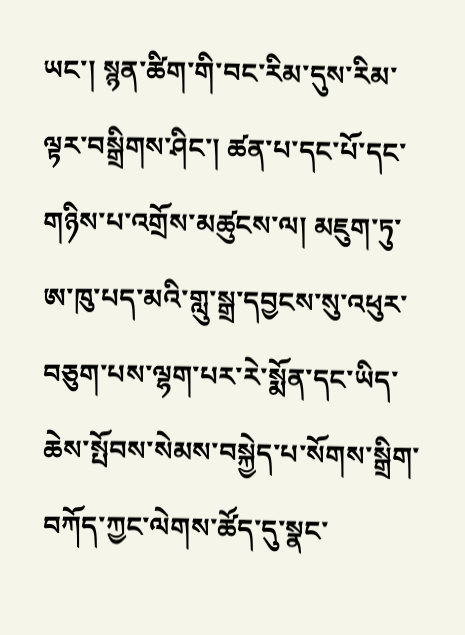ཡང་། སྙན་ཚིག་གི་བང་རིམ་དུས་རིམ་ལྟར་བསྒྲིགས་ཤིང་། ཚན་པ་དང་པོ་དང་གཉིས་པ་འགྲོས་མཚུངས་ལ། མཇུག་ཏུ་ཨ་ཁུ་པད་མའི་གླུ་སྒྲ་དབྱངས་སུ་འཕུར་བཅུག་པས་ལྷག་པར་རེ་སྨོན་དང་ཡིད་ཆེས་སྤོབས་སེམས་བསྐྱེད་པ་སོགས་སྒྲིག་བཀོད་ཀྱང་ལེགས་ཚོད་དུ་སྣང་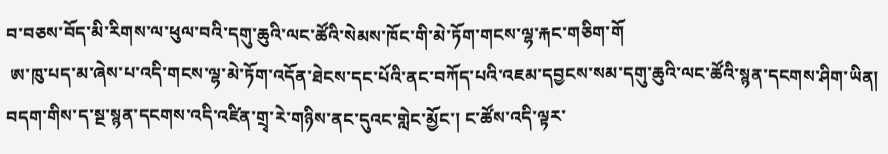བ་བཅས་བོད་མི་རིགས་ལ་ཕུལ་བའི་དགུ་ཆུའི་ལང་ཚོའི་སེམས་ཁོང་གི་མེ་ཏོག་གངས་ལྷ་རྐང་གཅིག་གོ
 ཨ་ཁུ་པད་མ་ཞེས་པ་འདི་གངས་ལྷ་མེ་ཏོག་འདོན་ཐེངས་དང་པོའི་ནང་བཀོད་པའི་འཇམ་དབྱངས་སམ་དགུ་ཆུའི་ལང་ཚོའི་སྙན་དངགས་ཤིག་ཡིན། བདག་གིས་ད་སྔ་སྙན་དངགས་འདི་འཛིན་གྲྭ་རེ་གཉིས་ནང་དུའང་གླེང་མྱོང་། ང་ཚོས་འདི་ལྟར་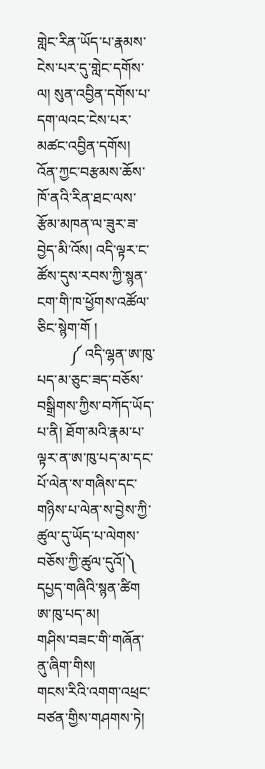གླེང་རིན་ཡོད་པ་རྣམས་ངེས་པར་དུ་གླེང་དགོས་ལ། སུན་འབྱིན་དགོས་པ་དག་ལའང་ངེས་པར་མཚང་འབྱིན་དགོས། འོན་ཀྱང་བརྩམས་ཆོས་ཁོ་ནའི་རིན་ཐང་ལས་རྩོམ་མཁན་ལ་ཟུར་ཟ་བྱེད་མི་འོས། འདི་ལྟར་ང་ཚོས་དུས་རབས་ཀྱི་སྙན་ངག་གི་ཁ་ཕྱོགས་འཚོལ་ཅིང་སྙེག་གོ །
         ༼ འདི་ལྷན་ཨ་ཁུ་པད་མ་ཅུང་ཟད་བཅོས་བསྒྲིགས་ཀྱིས་བཀོད་ཡོད་པ་ནི། ཐོག་མའི་རྣམ་པ་ལྟར་ན་ཨ་ཁུ་པད་མ་དང་པོ་ལེན་ས་གཞིས་དང་གཉིས་པ་ལེན་ས་བྱེས་ཀྱི་ཚུལ་དུ་ཡོད་པ་ལེགས་བཅོས་ཀྱི་ཚུལ་དུའོ།༽
དཔྱད་གཞིའི་སྙན་ཚིག
ཨ་ཁུ་པད་མ།
གཤིས་བཟང་གི་གཞོན་ནུ་ཞིག་གིས།
གངས་རིའི་འགག་འཕྲང་བཙན་གྱིས་གཤགས་ཏེ།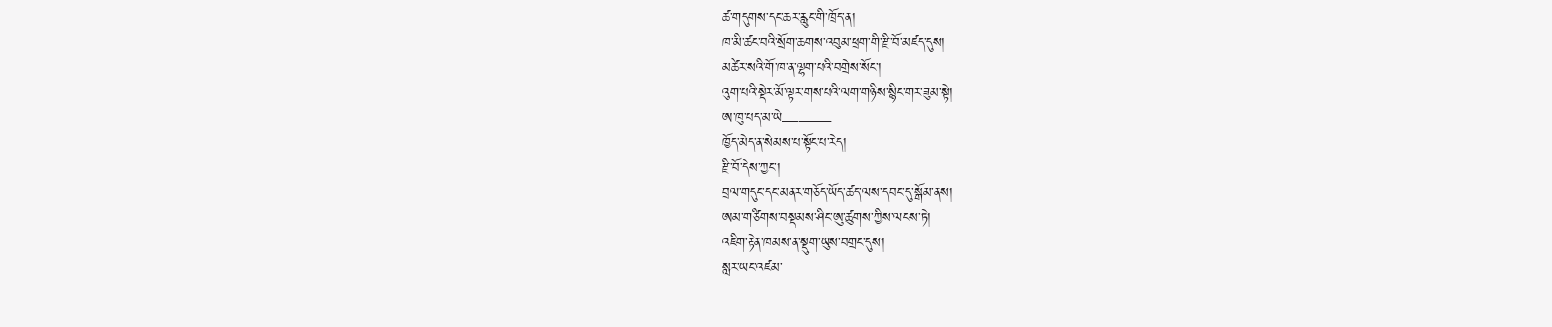ཚ་གདུགས་དང་ཆར་རླུང་གི་ཁྲོད་ན།
ཁ་མི་ཚང་བའི་སྲོག་ཆགས་འབུམ་ཕྲག་གི་རྫི་བོ་མཛད་དུས།
མཚེར་སའི་གོ་ཁ་ན་ལྷག་པའི་བགྲེས་སོང་།
འུག་པའི་སྡེར་མོ་ལྟར་གས་པའི་ལག་གཉིས་སྙིང་གར་ཟུམ་སྟེ།
ཨ་ཁུ་པད་མ་ཡེ———
ཁྱོད་མེད་ན་སེམས་པ་སྟོང་པ་རེད།
རྫི་བོ་དེས་ཀྱང་།
བྲལ་གདུང་དང་མནར་གཅོད་ཡོད་ཚད་ལས་དབང་དུ་སྒོམ་ནས།
ཨམ་གཙིགས་བསྡམས་ཤིང་ཨུ་ཚུགས་ཀྱིས་ལངས་ཏེ།
འཇིག་རྟེན་ཁམས་ན་སྡུག་ཡུས་བགྲང་དུས།
སླར་ཡང་འཛམ་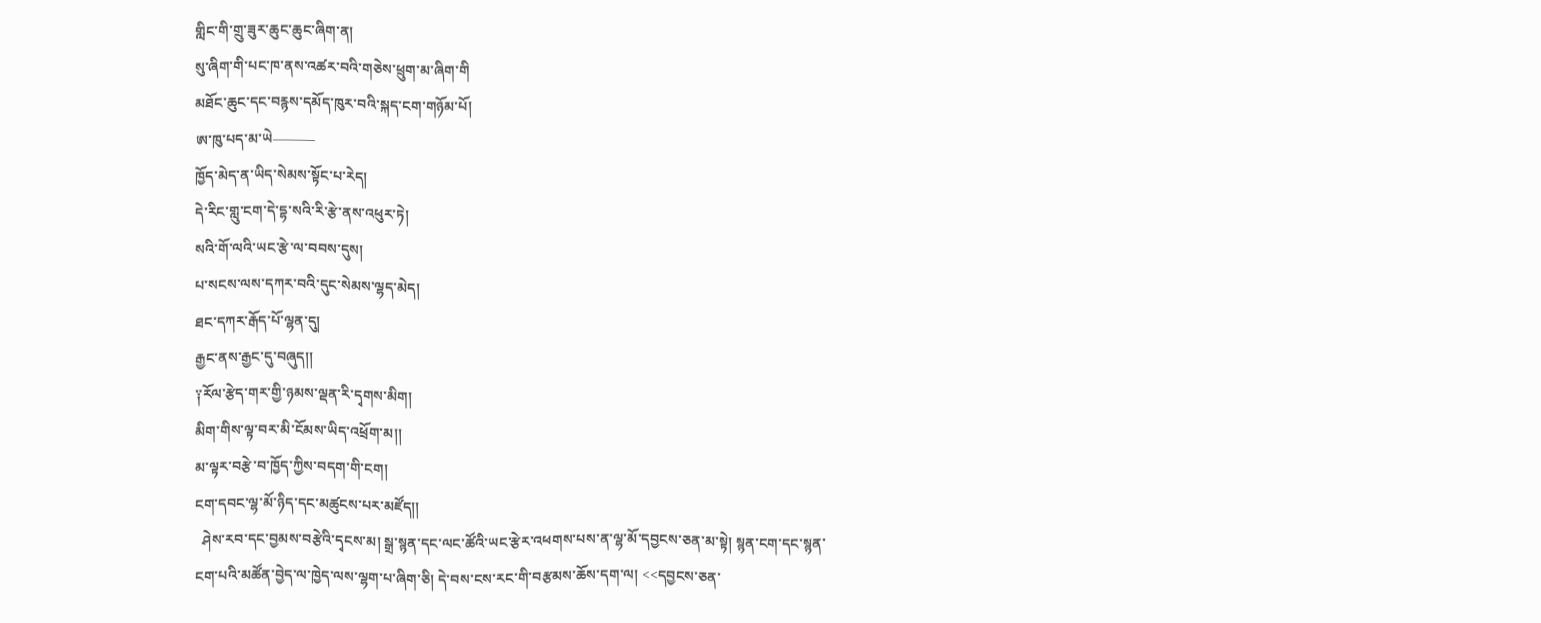གླིང་གི་གྲུ་ཟུར་ཆུང་ཆུང་ཞིག་ན།
སུ་ཞིག་གི་པང་ཁ་ནས་འཚར་བའི་གཅེས་ཕྲུག་མ་ཞིག་གི
མཐོང་ཆུང་དང་བརྙས་དམོད་ཁུར་བའི་སྐད་ངག་གཉོམ་པོ།
ཨ་ཁུ་པད་མ་ཡེ———
ཁྱོད་མེད་ན་ཡིད་སེམས་སྟོང་པ་རེད།
དེ་རིང་གླུ་ངག་དེ་དྷ་སའི་རི་རྩེ་ནས་འཕུར་ཏེ།
སའི་གོ་ལའི་ཡང་རྩེ་ལ་བབས་དུས།
པ་སངས་ལས་དཀར་བའི་དུང་སེམས་ལྷད་མེད།
ཐང་དཀར་རྒོད་པོ་ལྷན་དུ།
རྒྱང་ནས་རྒྱང་དུ་བཞུད།།
༑རོལ་རྩེད་གར་གྱི་ཉམས་ལྡན་རི་དྭགས་མིག།
མིག་གིས་ལྟ་བར་མི་ངོམས་ཡིད་འཕྲོག་མ།།
མ་ལྟར་བརྩེ་བ་ཁྱོད་ཀྱིས་བདག་གི་ངག།
ངག་དབང་ལྷ་མོ་ཉིད་དང་མཚུངས་པར་མཛོད།།
  ཤེས་རབ་དང་བྱམས་བརྩེའི་དྭངས་མ། སྒྲ་སྙན་དང་ལང་ཚོའི་ཡང་རྩེར་འཕགས་པས་ན་ལྷ་མོ་དབྱངས་ཅན་མ་སྟེ། སྙན་ངག་དང་སྙན་ངག་པའི་མཚོན་བྱེད་ལ་ཁྱེད་ལས་ལྷག་པ་ཞིག་ཅི། དེ་བས་ངས་རང་གི་བརྩམས་ཆོས་དག་ལ། <<དབྱངས་ཅན་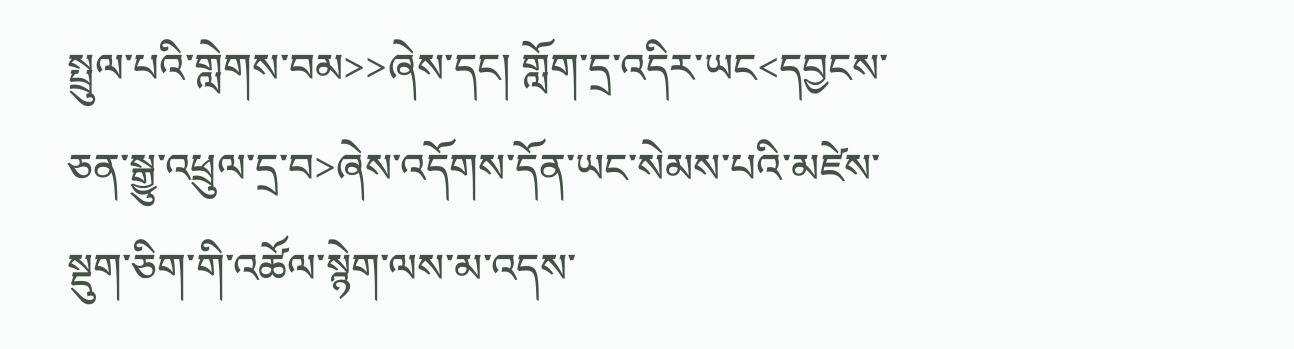སྤྲུལ་པའི་གླེགས་བམ>>ཞེས་དང། གློག་དྲ་འདིར་ཡང<དབྱངས་ཅན་སྒྱུ་འཕྲུལ་དྲ་བ>ཞེས་འདོགས་དོན་ཡང་སེམས་པའི་མཛེས་སྡུག་ཅིག་གི་འཚོལ་སྙེག་ལས་མ་འདས་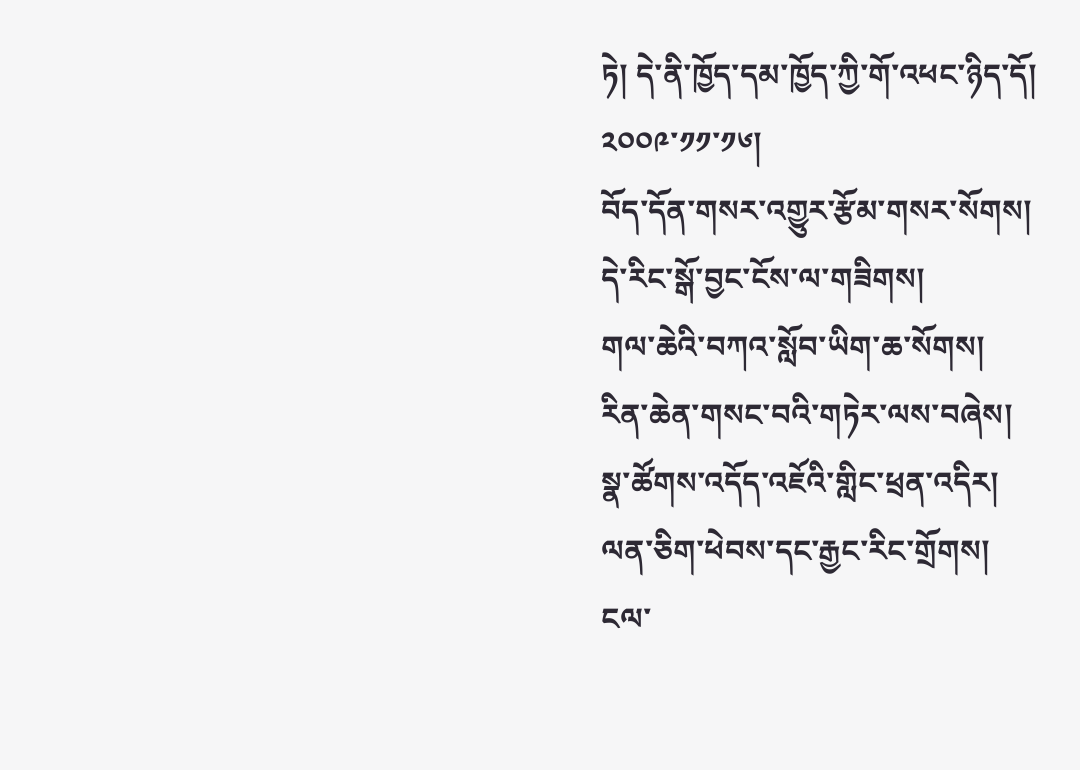ཏེ། དེ་ནི་ཁྱོད་དམ་ཁྱོད་ཀྱི་གོ་འཕང་ཉིད་དོ།
༢༠༠༩་༡༡་༡༦།
བོད་དོན་གསར་འགྱུར་རྩོམ་གསར་སོགས།
དེ་རིང་སྒོ་བྱང་ངོས་ལ་གཟིགས།
གལ་ཆེའི་བཀའ་སློབ་ཡིག་ཆ་སོགས།
རིན་ཆེན་གསང་བའི་གཏེར་ལས་བཞེས།
སྣ་ཚོགས་འདོད་འཇོའི་གླིང་ཕྲན་འདིར།
ལན་ཅིག་ཕེབས་དང་རྒྱང་རིང་གྲོགས།
ངལ་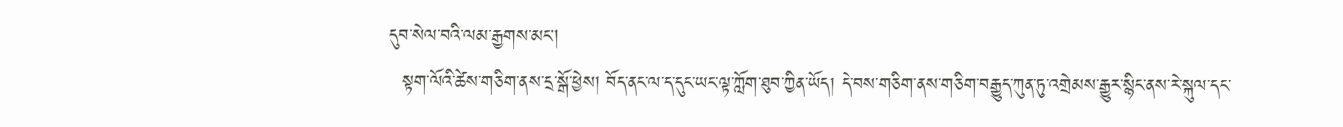དུབ་སེལ་བའི་ལམ་རྒྱགས་མང།
  སྟག་ལོའི་ཚེས་གཅིག་ནས་དྲ་སྒོ་ཕྱེས། བོད་ནང་ལ་ད་དུང་ཡང་ལྟ་ཀློག་ཐུབ་ཀྱིན་ཡོད། དེ་བས་གཅིག་ནས་གཅིག་བརྒྱུད་ཀུན་ཏུ་འགྲེམས་རྒྱུར་སྙིང་ནས་རེ་སྐུལ་དང་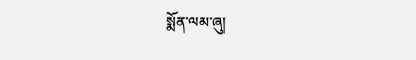སྨོན་ལམ་ཞུ།